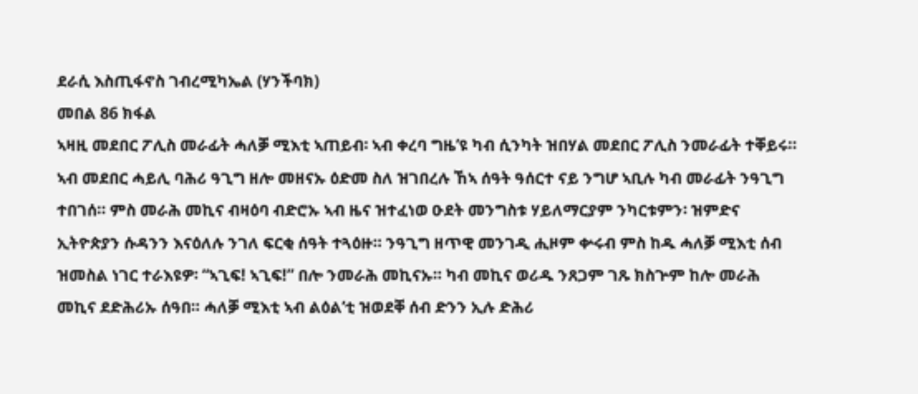ደራሲ እስጢፋኖስ ገብረሚካኤል (ሃንችባክ)
መበል 86 ክፋል
ኣዛዚ መደበር ፖሊስ መራፊት ሓለቓ ሚእቲ ኣጠይብ፡ ኣብ ቀረባ ግዜ’ዩ ካብ ሲንካት ዝበሃል መደበር ፖሊስ ንመራፊት ተቐይሩ። ኣብ መደበር ሓይሊ ባሕሪ ዓጊግ ዘሎ መዘናኡ ዕድመ ስለ ዝገበረሉ ኸኣ ሰዓት ዓሰርተ ናይ ንግሆ ኣቢሉ ካብ መራፊት ንዓጊግ ተበገሰ። ምስ መራሕ መኪና ብዛዕባ ብድሮኡ ኣብ ዜና ዝተፈነወ ዑደት መንግስቱ ሃይለማርያም ንካርቱምን፡ ዝምድና ኢትዮጵያን ሱዳንን እናዕለሉ ንገለ ፍርቂ ሰዓት ተጓዕዙ። ንዓጊግ ዘጥዊ መንገዲ ሒዞም ቍሩብ ምስ ከዱ ሓለቓ ሚእቲ ሰብ ዝመስል ነገር ተራእዩዎ፡ “ኣጊፍ! ኣጊፍ!” በሎ ንመራሕ መኪናኡ። ካብ መኪና ወሪዱ ንጸጋም ገጹ ክስጕም ከሎ መራሕ መኪና ደድሕሪኡ ሰዓበ። ሓለቓ ሚእቲ ኣብ ልዕል’ቲ ዝወደቐ ሰብ ድንን ኢሉ ድሕሪ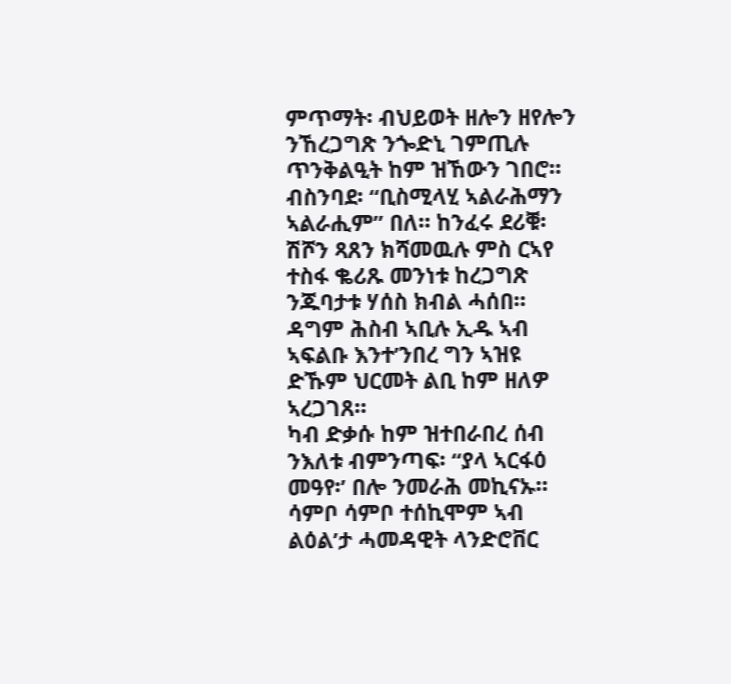ምጥማት፡ ብህይወት ዘሎን ዘየሎን ንኸረጋግጽ ንጐድኒ ገምጢሉ ጥንቅልዒት ከም ዝኸውን ገበሮ። ብስንባደ፡ “ቢስሚላሂ ኣልራሕማን ኣልራሒም” በለ። ከንፈሩ ደሪቑ፡ ሽሾን ጻጸን ክሻመዉሉ ምስ ርኣየ ተስፋ ቈሪጹ መንነቱ ከረጋግጽ ንጁባታቱ ሃሰስ ክብል ሓሰበ። ዳግም ሕስብ ኣቢሉ ኢዱ ኣብ ኣፍልቡ እንተ’ንበረ ግን ኣዝዩ ድኹም ህርመት ልቢ ከም ዘለዎ ኣረጋገጸ።
ካብ ድቃሱ ከም ዝተበራበረ ሰብ ንእለቱ ብምንጣፍ፡ “ያላ ኣርፋዕ መዓየ፡’ በሎ ንመራሕ መኪናኡ። ሳምቦ ሳምቦ ተሰኪሞም ኣብ ልዕል’ታ ሓመዳዊት ላንድሮቨር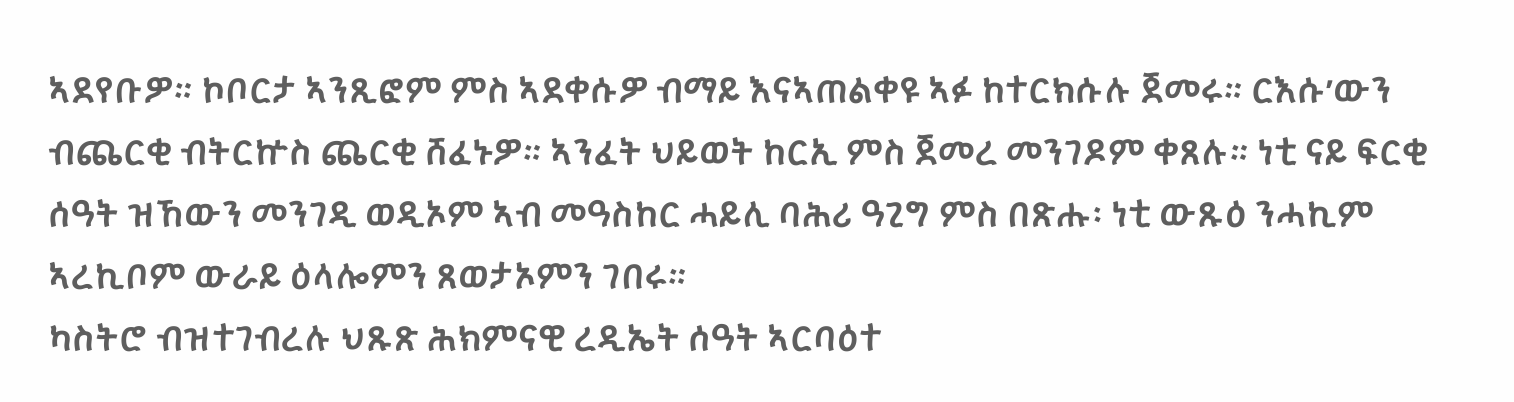ኣደየቡዎ። ኮቦርታ ኣንጺፎም ምስ ኣደቀሱዎ ብማይ እናኣጠልቀዩ ኣፉ ከተርክሱሉ ጀመሩ። ርእሱ’ውን ብጨርቂ ብትርኵስ ጨርቂ ሸፈኑዎ። ኣንፈት ህይወት ከርኢ ምስ ጀመረ መንገዶም ቀጸሉ። ነቲ ናይ ፍርቂ ሰዓት ዝኸውን መንገዲ ወዲኦም ኣብ መዓስከር ሓይሊ ባሕሪ ዓጊግ ምስ በጽሑ፡ ነቲ ውጹዕ ንሓኪም ኣረኪቦም ውራይ ዕላሎምን ጸወታኦምን ገበሩ።
ካስትሮ ብዝተገብረሉ ህጹጽ ሕክምናዊ ረዲኤት ሰዓት ኣርባዕተ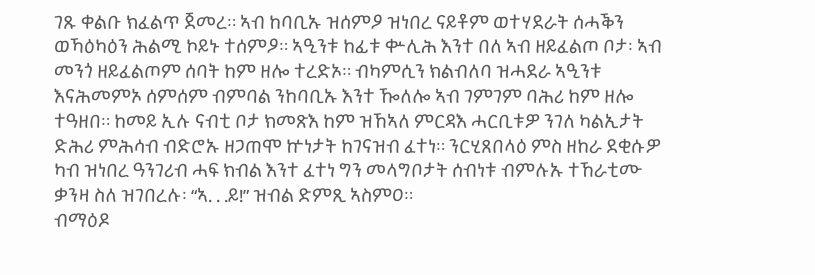ገጹ ቀልቡ ክፈልጥ ጀመረ። ኣብ ከባቢኡ ዝሰምዖ ዝነበረ ናይቶም ወተሃደራት ሰሓቕን ወኻዕካዕን ሕልሚ ኮይኑ ተሰምዖ። ኣዒንቱ ከፊቱ ቍሊሕ እንተ በለ ኣብ ዘይፈልጦ ቦታ፡ ኣብ መንጎ ዘይፈልጦም ሰባት ከም ዘሎ ተረድኦ። ብካምሲን ክልብለባ ዝሓደራ ኣዒንቱ እናሕመምኦ ሰምሰም ብምባል ንከባቢኡ እንተ ዀለሎ ኣብ ገምገም ባሕሪ ከም ዘሎ ተዓዘበ። ከመይ ኢሉ ናብቲ ቦታ ክመጽእ ከም ዝኸኣለ ምርዳእ ሓርቢቱዎ ንገለ ካልኢታት ድሕሪ ምሕሳብ ብድሮኡ ዘጋጠሞ ኵነታት ከገናዝብ ፈተነ። ንርሂጸበላዕ ምስ ዘከራ ደቂሱዎ ካብ ዝነበረ ዓንገሪብ ሓፍ ክብል እንተ ፈተነ ግን መላግቦታት ሰብነቱ ብምሉኡ ተኸራቲሙ ቃንዛ ስለ ዝገበረሉ፡ “ኣ. . .ይ!” ዝብል ድምጺ ኣስምዐ።
ብማዕዶ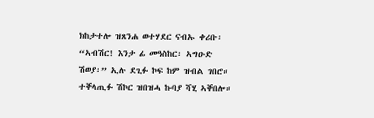ክከታተሎ ዝጸንሐ ወተሃደር ናብኡ ቀሪቡ፡ “ኣብሽር! እንታ ፊ መዓስከር፡ ኣግዑድ ሽወያ፡” ኢሉ ደጊፉ ኮፍ ከም ዝብል ገበሮ። ተቐላጢፉ ሽኮር ዝበዝሓ ኩባያ ሻሂ ኣቐበሎ።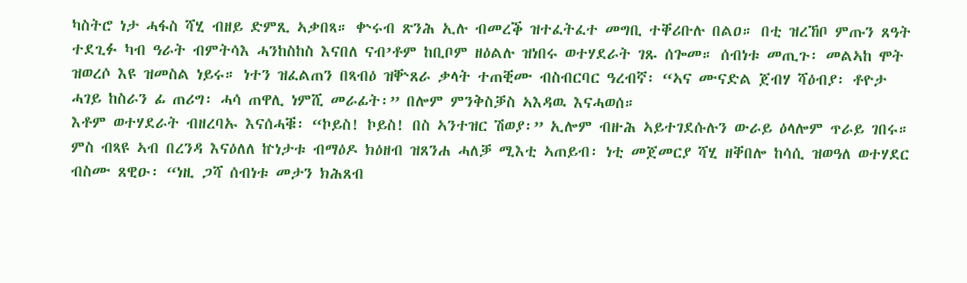ካስትሮ ነታ ሓፋስ ሻሂ ብዘይ ድምጺ ኣቃበጻ። ቍሩብ ጽንሕ ኢሉ ብመረቕ ዝተፈትፈተ መግቢ ተቐሪቡሉ በልዐ። በቲ ዝረኸቦ ምጡን ጸዓት ተደጊፉ ካብ ዓራት ብምትሳእ ሓንከስከስ እናበለ ናብ’ቶም ከቢቦም ዘዕልሉ ዝነበሩ ወተሃደራት ገጹ ሰጐመ። ሰብነቱ መጢጉ፡ መልኣከ ሞት ዝወረሶ እዩ ዝመስል ነይሩ። ነተን ዝፈልጠን በጻብዕ ዝቝጸራ ቃላት ተጠቒሙ ብስብርባር ዓረብኛ፡ “ኣና ሙናድል ጀብሃ ሻዕብያ፡ ቶዮታ ሓገይ ከስራን ፊ ጠሪግ፡ ሓሳ ጠዋሊ ነምሺ መራፊት፡” በሎም ምንቅስቓስ ኣእዳዉ እናሓወሰ።
እቶም ወተሃደራት ብዘረባኡ እናሰሓቑ፡ “ኮይስ! ኮይስ! በስ ኣንተዝር ሽወያ፡” ኢሎም ብዙሕ ኣይተገደሱሉን ውራይ ዕላሎም ጥራይ ገበሩ። ምስ ብጻዩ ኣብ በረንዳ እናዕለለ ኵነታቱ ብማዕዶ ክዕዘብ ዝጸንሐ ሓለቓ ሚእቲ ኣጠይብ፡ ነቲ መጀመርያ ሻሂ ዘቐበሎ ከሳሲ ዝወዓለ ወተሃደር ብስሙ ጸዊዑ፡ “ነዚ ጋሻ ሰብነቱ መታን ክሕጸብ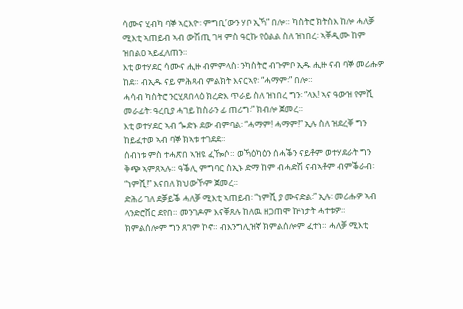ሳሙና ሂብካ ባኞ ኣርእዮ፡ ምግቢ’ውን ሃቦ ኢኻ” በሎ። ካስትሮ ክትስእ ከሎ ሓለቓ ሚእቲ ኣጠይብ ኣብ ውሽጢ ገዛ ምስ ዓርኩ የዕልል ስለ ዝነበረ፡ ኣቐዲሙ ከም ዝበልዐ ኣይፈለጠን።
እቲ ወተሃደር ሳሙና ሒዙ ብምምላስ፡ ንካስትሮ ብጉምቦ ኢዱ ሒዙ ናብ ባኞ መሪሑዎ ከደ። ብኢዱ ናይ ምሕጻብ ምልክት እናርኣየ፡ “ሓማም፡” በሎ።
ሓሳብ ካስትሮ ንርሂጸበላዕ ክረድእ ጥራይ ስለ ዝነበረ ግን፡ “ላእ! ኣና ዓውዝ የምሺ መራፊት፡ ዓረቢያ ሓገይ ከስራን ፊ ጠሪግ፡” ክብሎ ጀመረ።
እቲ ወተሃደር ኣብ ጐድኑ ደው ብምባል፡ “ሓማም! ሓማም!” ኢሉ ስለ ዝደረቐ ግን ከይፈተወ ኣብ ባኞ ክኣቱ ተገደደ።
ሰብነቱ ምስ ተሓጽበ ኣዝዩ ፈዀሶ። ወኻዕካዕን ሰሓቕን ናይቶም ወተሃደራት ግን ቅጭ ኣምጸኣሉ። ዓቕሊ ምግባር ስኢኑ ድማ ከም ብሓድሽ ናብኣቶም ብምቕራብ፡ “ነምሺ!” እናበለ ክህውኾም ጀመረ።
ድሕሪ ገለ ደቓይቕ ሓለቓ ሚእቲ ኣጠይብ፡ “ነምሺ ያ ሙናድል፡” ኢሉ፡ መሪሑዎ ኣብ ላንድሮቨር ደየበ። መንገዶም እናቐጸሉ ከለዉ ዘጋጠሞ ኵነታት ሓተቱዎ። ክምልሰሎም ግን ጸገም ኮኖ። ብእንግሊዝኛ ክምልሰሎም ፈተነ። ሓለቓ ሚእቲ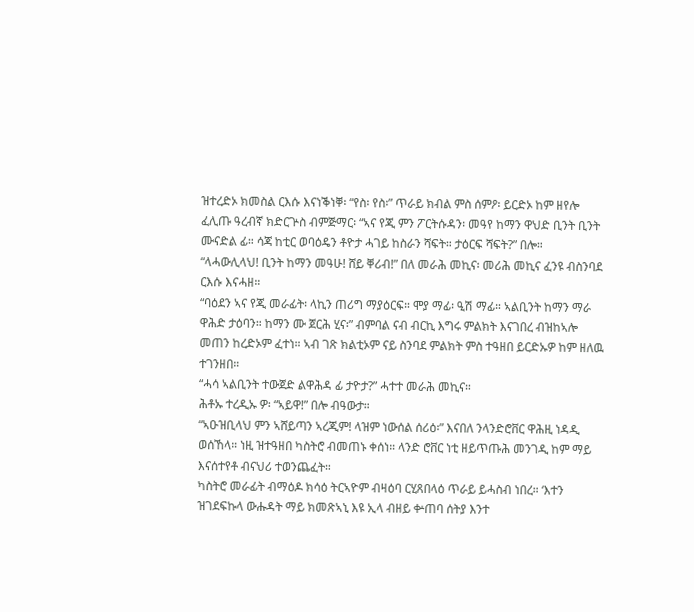ዝተረድኦ ክመስል ርእሱ እናነቕነቐ፡ “የስ፡ የስ፡” ጥራይ ክብል ምስ ሰምዖ፡ ይርድኦ ከም ዘየሎ ፈሊጡ ዓረብኛ ክድርጕስ ብምጅማር፡ “ኣና የጂ ምን ፖርትሱዳን፡ መዓየ ከማን ዋህድ ቢንት ቢንት ሙናድል ፊ። ሳጃ ከቲር ወባዕዴን ቶዮታ ሓገይ ከስራን ሻፍት። ታዕርፍ ሻፍት?” በሎ።
“ላሓውሊላህ! ቢንት ከማን መዓሁ! ሸይ ቐሪብ!” በለ መራሕ መኪና፡ መሪሕ መኪና ፈንዩ ብስንባደ ርእሱ እናሓዘ።
“ባዕደን ኣና የጂ መራፊት፡ ላኪን ጠሪግ ማያዕርፍ። ሞያ ማፊ፡ ዒሽ ማፊ። ኣልቢንት ከማን ማራ ዋሕድ ታዕባን። ከማን ሙ ጀርሕ ሂና፡” ብምባል ናብ ብርኪ እግሩ ምልክት እናገበረ ብዝከኣሎ መጠን ከረድኦም ፈተነ። ኣብ ገጽ ክልቲኦም ናይ ስንባደ ምልክት ምስ ተዓዘበ ይርድኡዎ ከም ዘለዉ ተገንዘበ።
“ሓሳ ኣልቢንት ተውጀድ ልዋሕዳ ፊ ታዮታ?” ሓተተ መራሕ መኪና።
ሕቶኡ ተረዲኡ ዎ፡ “ኣይዋ!” በሎ ብዓውታ።
“ኣዑዝቢላህ ምን ኣሸይጣን ኣረጂም! ላዝም ነውሰል ሰሪዕ፡” እናበለ ንላንድሮቨር ዋሕዚ ነዳዲ ወሰኸላ። ነዚ ዝተዓዘበ ካስትሮ ብመጠኑ ቀሰነ። ላንድ ሮቨር ነቲ ዘይጥጡሕ መንገዲ ከም ማይ እናሰተየቶ ብናህሪ ተወንጨፈት።
ካስትሮ መራፊት ብማዕዶ ክሳዕ ትርኣዮም ብዛዕባ ርሂጸበላዕ ጥራይ ይሓስብ ነበረ። ‘እተን ዝገደፍኩላ ውሑዳት ማይ ክመጽኣኒ እዩ ኢላ ብዘይ ቍጠባ ሰትያ እንተ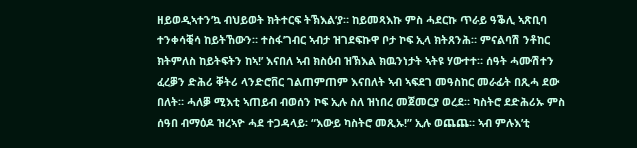ዘይወዲኣተን’ኳ ብህይወት ክትተርፍ ትኽእል’ያ። ከይመጻእኩ ምስ ሓደርኩ ጥራይ ዓቕሊ ኣጽቢባ ተንቀሳቒሳ ከይትኸውን። ተስፋ’ገብር ኣብታ ዝገደፍኩዋ ቦታ ኮፍ ኢላ ክትጸንሕ። ምናልባሽ ንቶከር ክትምለስ ከይትፍትን ከኣ!’ እናበለ ኣብ ክስዕብ ዝኽእል ክዉንነታት ኣትዩ ሃውተተ። ሰዓት ሓሙሽተን ፈረቓን ድሕሪ ቐትሪ ላንድሮቨር ገልጠምጠም እናበለት ኣብ ኣፍደገ መዓስከር መራፊት በጺሓ ደው በለት። ሓለቓ ሚእቲ ኣጠይብ ብወሰን ኮፍ ኢሉ ስለ ዝነበረ መጀመርያ ወረደ። ካስትሮ ደድሕሪኡ ምስ ሰዓበ ብማዕዶ ዝረኣዮ ሓደ ተጋዳላይ፡ “እውይ ካስትሮ መጺኡ!” ኢሉ ወጨጨ። ኣብ ምሉእ’ቲ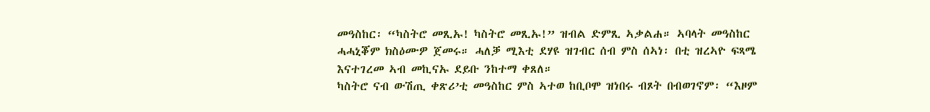መዓስከር፡ “ካስትሮ መጺኡ! ካስትሮ መጺኡ!” ዝብል ድምጺ ኣቃልሐ። ኣባላት መዓስከር ሓሓኒቖም ክስዕሙዎ ጀመሩ። ሓለቓ ሚእቲ ደሃዩ ዝገብር ሰብ ምስ ሰኣነ፡ በቲ ዝረኣዮ ፍጻሜ እናተገረመ ኣብ መኪናኡ ደይቡ ንከተማ ቀጸለ።
ካስትሮ ናብ ውሽጢ ቀጽሪ’ቲ መዓስከር ምስ ኣተወ ከቢቦሞ ዝነበሩ ብጾት በብወገኖም፡ “እዞም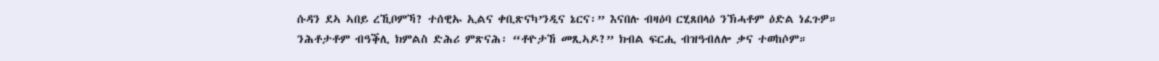ሱዳን ደኣ ኣበይ ረኺቦምኻ? ተሰዊኡ ኢልና ቀቢጽናካ’ንዲና ኔርና፡” እናበሉ ብዛዕባ ርሂጸበላዕ ንኽሓቶም ዕድል ነፈጉዎ።
ንሕቶታቶም ብዓቕሊ ክምልስ ድሕሪ ምጽናሕ፡ “ቶዮታኸ መጺኣዶ?” ክብል ፍርሒ ብዝዓብለሎ ቃና ተወከሶም።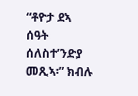“ቶዮታ ደኣ ሰዓት ሰለስተ’ንድያ መጺኣ፡” ክብሉ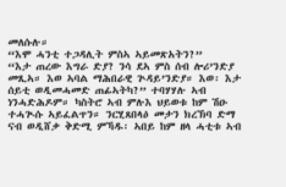መለሱሉ።
“እሞ ሓንቲ ተጋዳሊት ምስኣ ኣይመጽአትን?”
“እታ ጠረው እግራ ድያ? ንሳ ደኣ ምስ ሰብ ሎሪ’ንድያ መጺኣ። እወ ኣባል ማሕበራዊ ጕዳይ’ንድያ። እወ፡ እታ ሰይቲ ወዲመሓመድ ጠፊኣትካ?” ተባሃሃሉ ኣብ ነንሓድሕዶም። ካስትሮ ኣብ ምሉእ ህይወቱ ከም ሽዑ ተሓጒሱ ኣይፈልጥን። ንርሂጸበላዕ መታን ክረኽባ ድማ ናብ ወዲሸቃ ቅድሚ ምኻዱ፡ ኣበይ ከም ዘላ ሓቲቱ ኣብ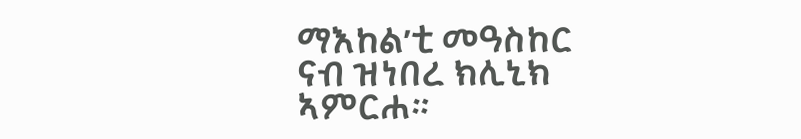ማእከል’ቲ መዓስከር ናብ ዝነበረ ክሊኒክ ኣምርሐ።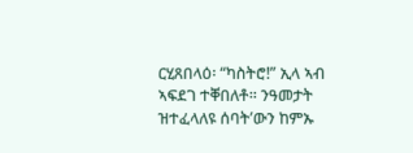ርሂጸበላዕ፡ “ካስትሮ!” ኢላ ኣብ ኣፍደገ ተቐበለቶ። ንዓመታት ዝተፈላለዩ ሰባት’ውን ከምኡ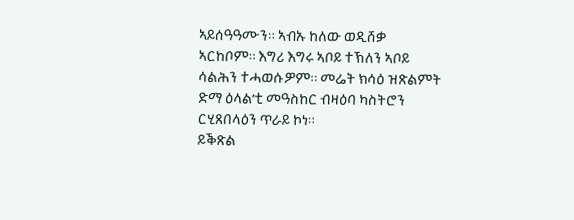ኣይሰዓዓሙን። ኣብኡ ከለው ወዲሸቃ ኣርከቦም። እግሪ እግሩ ኣቦይ ተኽለን ኣቦይ ሳልሕን ተሓወሱዎም። መሬት ክሳዕ ዝጽልምት ድማ ዕላል’ቲ መዓስከር ብዛዕባ ካስትሮን ርሂጸበላዕን ጥራይ ኮነ።
ይቕጽል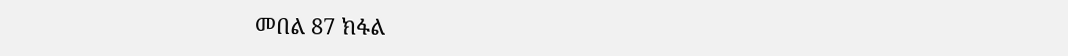መበል 87 ክፋል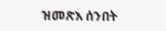ዝመጽእ ሰንበት